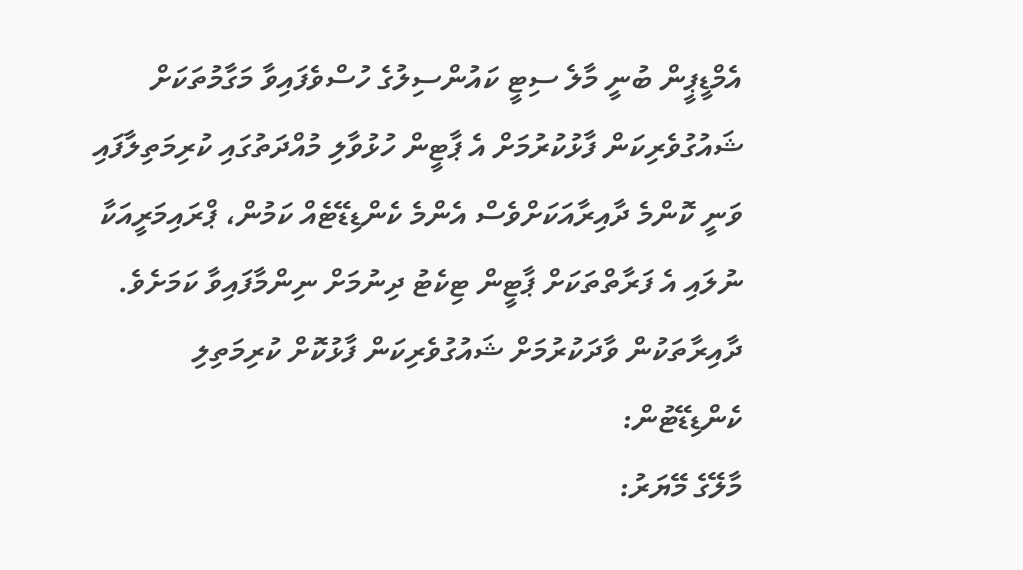އެމްޑީޕީން ބުނީ މާލެ ސިޓީ ކައުންސިލުގެ ހުސްވެފައިވާ މަގާމުތަކަށް ޝައުގުވެރިކަން ފާޅުކުރުމަށް އެ ޕާޓީން ހުޅުވާލި މުއްދަތުގައި ކުރިމަތިލާފައި ވަނީ ކޮންމެ ދާއިރާއަކަށްވެސް އެންމެ ކެންޑިޑޭޓެއް ކަމުން، ޕްރައިމަރީއަކާ ނުލައި އެ ފަރާތްތަކަށް ޕާޓީން ޓިކެޓު ދިނުމަށް ނިންމާފައިވާ ކަމަށެވެ.
ދާއިރާތަކުން ވާދަކުރުމަށް ޝައުގުވެރިކަން ފާޅުކޮށް ކުރިމަތިލި ކެންޑިޑޭޓުން:
މާލޭގެ މޭޔަރު: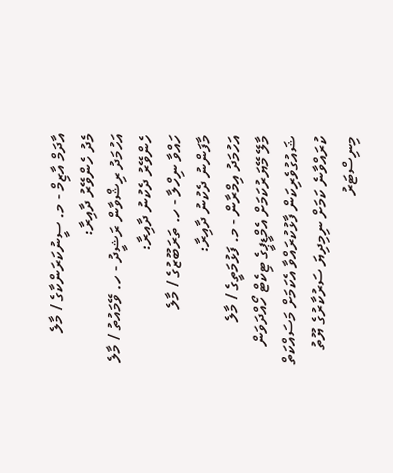އާދަމް އާޒިމް - މ. ސީނުކަރަންކާގެ / މާލެ
މެދު ހެންވޭރު ދާއިރާ:
އަހުމަދު ރިޝްވާން ރަޝީދު - ހ. ވޭމައުތު / މާލެ
ހެންވޭރު ދެކުނު ދާއިރާ:
ހައްވާ ނިހްލާ - ހ. ތަރަބޫޒުގެ / މާލެ
މާފަންނު ދެކުނު ދާއިރާ:
އަހުމަދު އިމްރާން - މ. ފަޅުމަތީގެ / މާލެ
މާލޭ މޭޔަރުކަމަށް އެމްޑީޕީގެ ޓިކެޓް ހޯއްދަވަން ޝައުގުވެރިކަން ފާޅުކުރައްވާ އެކަމަށް މަސައްކަތް ކުރައްވާނެ ކަމަށް ނިމިދިޔަ ސަރުކާރުގެ ޔޫތު މިނިސްޓަރު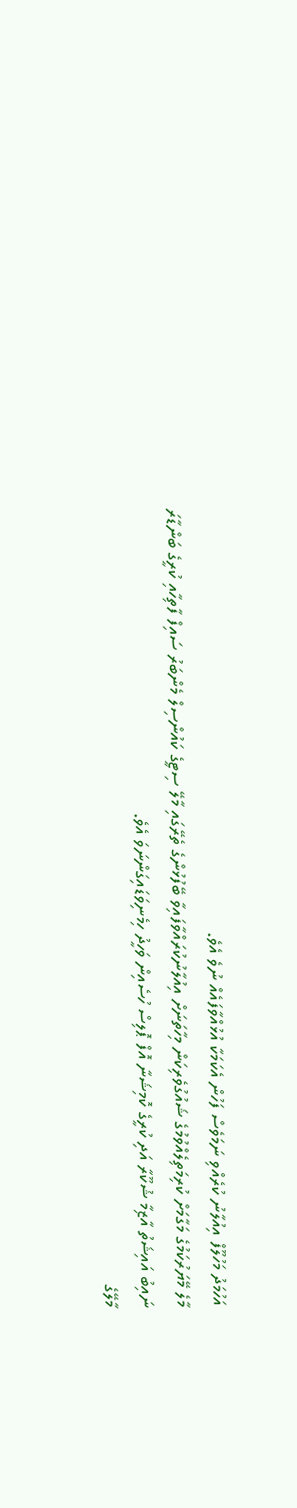އަހުމަދު މަހުލޫފް އިއުލާނު ކުރެއްވި ނަމަވެސް ފަހުން އެކަމަކާ އުޅުއްވާފައެއް ނުވެ އެވެ.
މާލެ މޭޔަރުކަމުގެ މަގާމަށް ކުރިމަތިލެއްވުމުގެ ޝައުގުވެރިކަން މިހާތަނަށް އިއުލާނުކުރައްވާފައިވާ ބޭފުޅުންގެ ތެރޭގައި މާލޭ ސިޓީގެ ކައުންސިލް މެންބަރު ސައިފް ފާތިހާއި ކުރީގެ ބަންޑާރަ ނައިބު އައިޝަތު އާޒިމާ ޝުކޫރާ އަދި ކުރީގެ ކޮމިޝަނާ އޮފް ޕޮލިސް ހުސެއިން ވަހީދު ހިމެނިވަޑައިގަންނަވަ އެވެ.
މާލޭގެ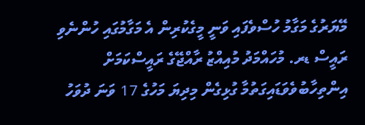މޭޔަރުގެ މަގާމު ހުސްވެފައި ވަނީ މީގެކުރިން އެ މަގާމުގައި ހުންނެވި ރައީސް ޑރ. މުހައްމަދު މުއިއްޒު ރާއްޖޭގެ ރައީސްކަމަށް އިންތިހާބުވެވަޑައިގަތުމާ ގުޅިގެން މިދިޔަ މަހުގެ 17 ވަނަ ދުވަހު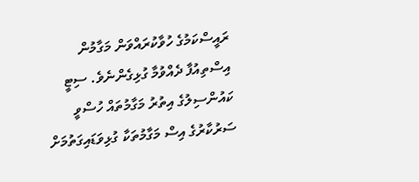ރައީސްކަމުގެ ހުވާކުރައްވަން މަގާމުން އިސްތިއުފާ ދެއްވުމާ ގުޅިގެންނެވެ. ސިޓީ ކައުންސިލުގެ އިތުރު މަގާމުތައް ހުސްވީ ސަރުކާރުގެ އިސް މަގާމުތަކާ ގުޅިވަޑައިގަތުމަށް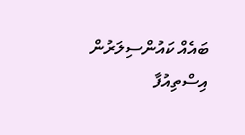ބައެއް ކައުންސިލަރުން އިސްތިއުފާ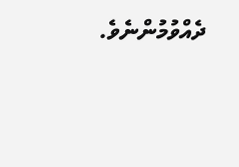ދެއްވުމުންނެވެ.